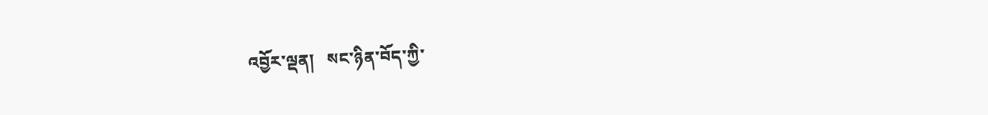འབྱོར་ལྡན།   སང་ཉིན་བོད་ཀྱི་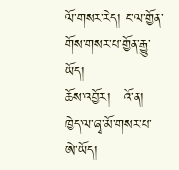ལོ་གསར་རེད། ང་ལ་གྱོན་གོས་གསར་པ་གྱོན་རྒྱུ་ཡོད།
ཆོས་འབྱོར།   འོ་ན། ཁྱེད་ལ་ཞྭ་མོ་གསར་པ་ཨེ་ཡོད།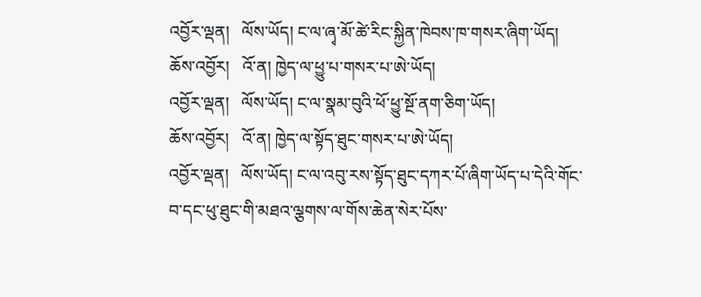འབྱོར་ལྡན།   ལོས་ཡོད། ང་ལ་ཞྭ་མོ་ཚེ་རིང་སྐྱིན་ཁེབས་ཁ་གསར་ཞིག་ཡོད།
ཆོས་འབྱོར།   འོ་ན། ཁྱེད་ལ་ཕྱུ་པ་གསར་པ་ཨེ་ཡོད།
འབྱོར་ལྡན།   ལོས་ཡོད། ང་ལ་སྣམ་བུའི་ཕོ་ཕྱུ་སྔོ་ནག་ཅིག་ཡོད།
ཆོས་འབྱོར།   འོ་ན། ཁྱེད་ལ་སྟོད་ཐུང་གསར་པ་ཨེ་ཡོད།
འབྱོར་ལྡན།   ལོས་ཡོད། ང་ལ་འབུ་རས་སྟོད་ཐུང་དཀར་པོ་ཞིག་ཡོད་པ་དེའི་གོང་བ་དང་ཕུ་ཐུང་གི་མཐའ་ལྕགས་ལ་གོས་ཆེན་སེར་པོས་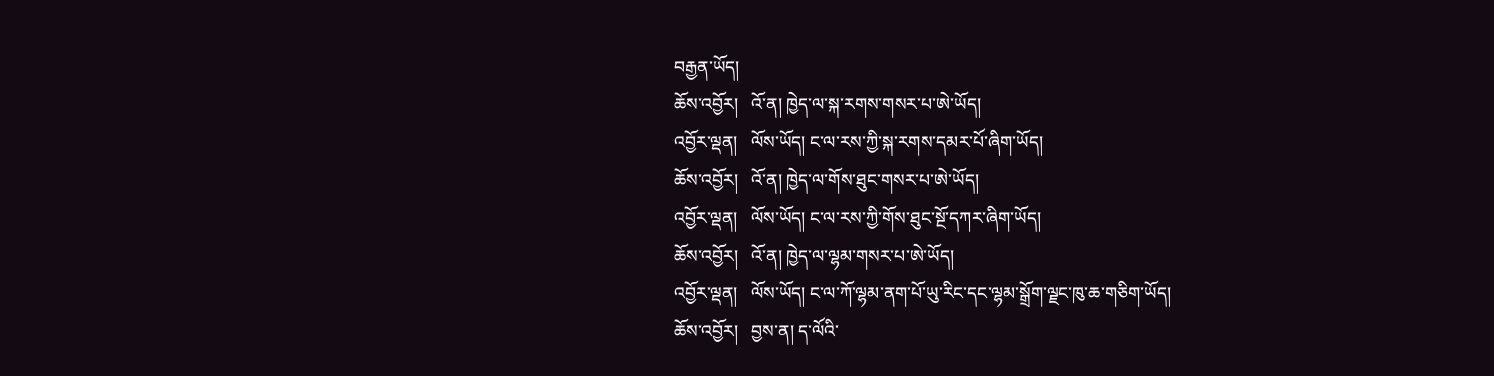བརྒྱན་ཡོད།
ཆོས་འབྱོར།   འོ་ན། ཁྱེད་ལ་སྐ་རགས་གསར་པ་ཨེ་ཡོད།
འབྱོར་ལྡན།   ལོས་ཡོད། ང་ལ་རས་ཀྱི་སྐ་རགས་དམར་པོ་ཞིག་ཡོད།
ཆོས་འབྱོར།   འོ་ན། ཁྱེད་ལ་གོས་ཐུང་གསར་པ་ཨེ་ཡོད།
འབྱོར་ལྡན།   ལོས་ཡོད། ང་ལ་རས་ཀྱི་གོས་ཐུང་སྔོ་དཀར་ཞིག་ཡོད།
ཆོས་འབྱོར།   འོ་ན། ཁྱེད་ལ་ལྷམ་གསར་པ་ཨེ་ཡོད།
འབྱོར་ལྡན།   ལོས་ཡོད། ང་ལ་ཀོ་ལྷམ་ནག་པོ་ཡུ་རིང་དང་ལྷམ་སྒྲོག་ལྗང་ཁུ་ཆ་གཅིག་ཡོད།
ཆོས་འབྱོར།   བྱས་ན། ད་ལོའི་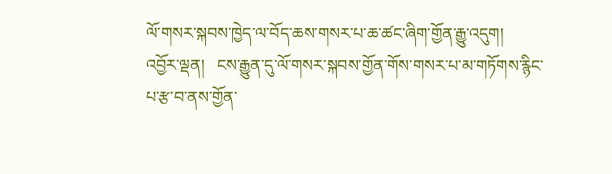ལོ་གསར་སྐབས་ཁྱེད་ལ་བོད་ཆས་གསར་པ་ཆ་ཚང་ཞིག་གྱོན་རྒྱུ་འདུག།
འབྱོར་ལྡན།   ངས་རྒྱུན་དུ་ལོ་གསར་སྐབས་གྱོན་གོས་གསར་པ་མ་གཏོགས་རྙིང་པ་རྩ་བ་ནས་གྱོན་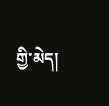གྱི་མེད།